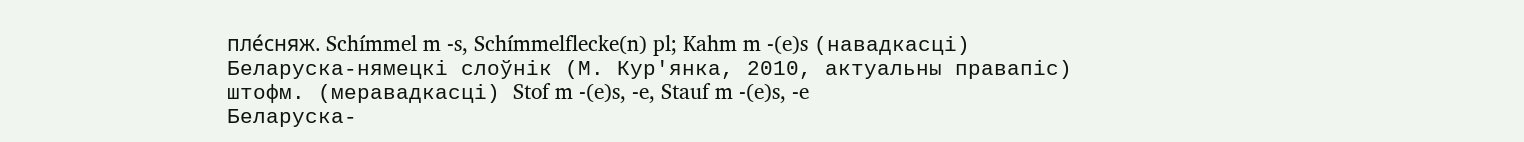пле́сняж. Schímmel m -s, Schímmelflecke(n) pl; Kahm m -(e)s (навадкасці)
Беларуска-нямецкі слоўнік (М. Кур'янка, 2010, актуальны правапіс)
штофм. (меравадкасці) Stof m -(e)s, -e, Stauf m -(e)s, -e
Беларуска-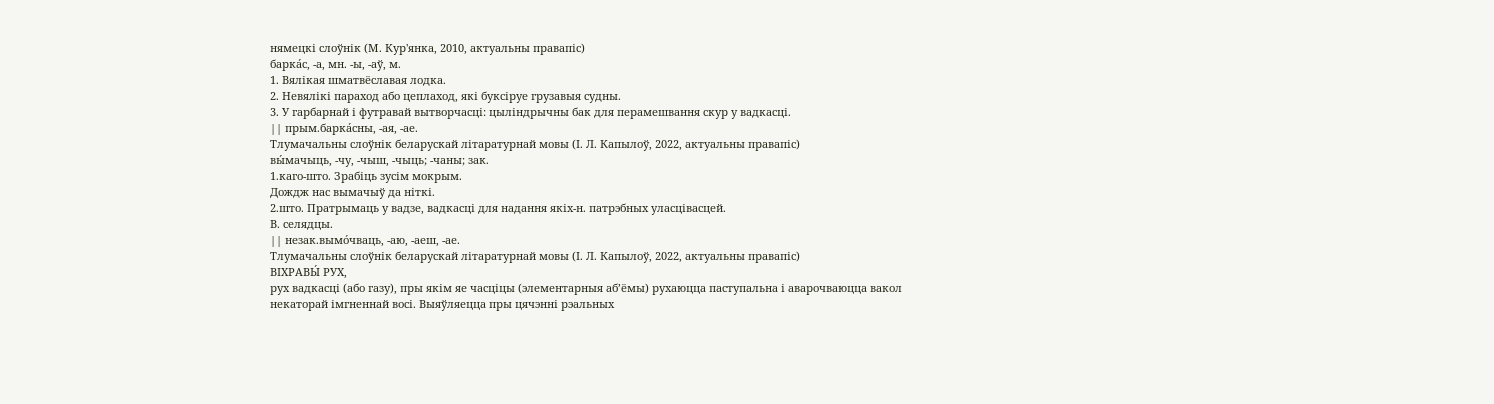нямецкі слоўнік (М. Кур'янка, 2010, актуальны правапіс)
барка́с, -а, мн. -ы, -аў, м.
1. Вялікая шматвёславая лодка.
2. Невялікі параход або цеплаход, які буксіруе грузавыя судны.
3. У гарбарнай і футравай вытворчасці: цыліндрычны бак для перамешвання скур у вадкасці.
|| прым.барка́сны, -ая, -ае.
Тлумачальны слоўнік беларускай літаратурнай мовы (І. Л. Капылоў, 2022, актуальны правапіс)
вы́мачыць, -чу, -чыш, -чыць; -чаны; зак.
1.каго-што. Зрабіць зусім мокрым.
Дождж нас вымачыў да ніткі.
2.што. Пратрымаць у вадзе, вадкасці для надання якіх-н. патрэбных уласцівасцей.
В. селядцы.
|| незак.вымо́чваць, -аю, -аеш, -ае.
Тлумачальны слоўнік беларускай літаратурнай мовы (І. Л. Капылоў, 2022, актуальны правапіс)
ВІХРАВЫ́ РУХ,
рух вадкасці (або газу), пры якім яе часціцы (элементарныя аб’ёмы) рухаюцца паступальна і аварочваюцца вакол некаторай імгненнай восі. Выяўляецца пры цячэнні рэальных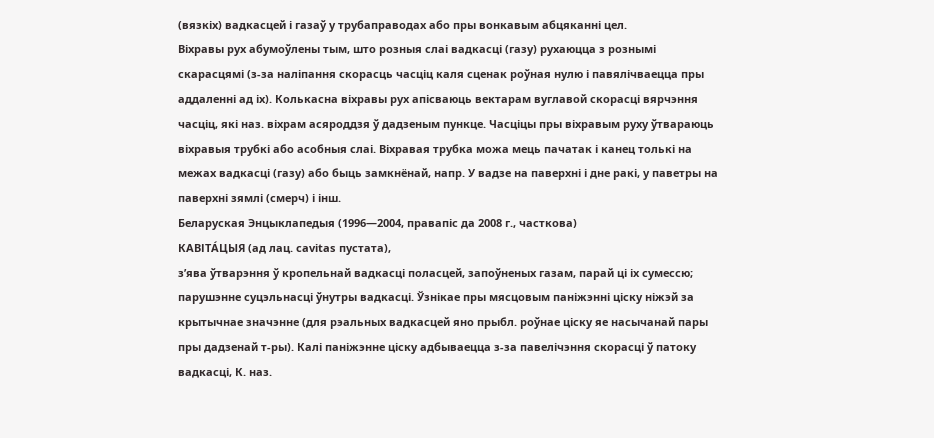(вязкіх) вадкасцей і газаў у трубаправодах або пры вонкавым абцяканні цел.
Віхравы рух абумоўлены тым, што розныя слаі вадкасці (газу) рухаюцца з рознымі скарасцямі (з-за наліпання скорасць часціц каля сценак роўная нулю і павялічваецца пры аддаленні ад іх). Колькасна віхравы рух апісваюць вектарам вуглавой скорасці вярчэння часціц, які наз. віхрам асяроддзя ў дадзеным пункце. Часціцы пры віхравым руху ўтвараюць віхравыя трубкі або асобныя слаі. Віхравая трубка можа мець пачатак і канец толькі на межах вадкасці (газу) або быць замкнёнай, напр. У вадзе на паверхні і дне ракі, у паветры на паверхні зямлі (смерч) і інш.
Беларуская Энцыклапедыя (1996—2004, правапіс да 2008 г., часткова)
КАВІТА́ЦЫЯ (ад лац. cavitas пустата),
з’ява ўтварэння ў кропельнай вадкасці поласцей, запоўненых газам, парай ці іх сумессю; парушэнне суцэльнасці ўнутры вадкасці. Ўзнікае пры мясцовым паніжэнні ціску ніжэй за крытычнае значэнне (для рэальных вадкасцей яно прыбл. роўнае ціску яе насычанай пары пры дадзенай т-ры). Калі паніжэнне ціску адбываецца з-за павелічэння скорасці ў патоку вадкасці, К. наз.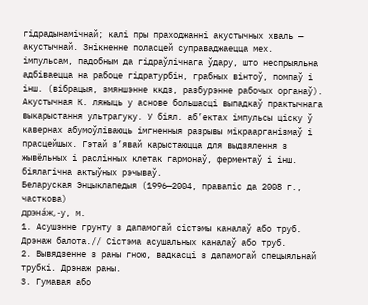гідрадынамічнай; калі пры праходжанні акустычных хваль — акустычнай. Знікненне поласцей суправаджаецца мех. імпульсам, падобным да гідраўлічнага ўдару, што неспрыяльна адбіваецца на рабоце гідратурбін, грабных вінтоў, помпаў і інш. (вібрацыя, змяншэнне ккдз, разбурэнне рабочых органаў). Акустычная К. ляжыць у аснове большасці выпадкаў практычнага выкарыстання ультрагуку. У біял. аб’ектах імпульсы ціску ў кавернах абумоўліваюць імгненныя разрывы мікраарганізмаў і прасцейшых. Гэтай з’явай карыстаюцца для выдзялення з жывёльных і раслінных клетак гармонаў, ферментаў і інш. біялагічна актыўных рэчываў.
Беларуская Энцыклапедыя (1996—2004, правапіс да 2008 г., часткова)
дрэна́ж, ‑у, м.
1. Асушэнне грунту з дапамогай сістэмы каналаў або труб. Дрэнаж балота.// Сістэма асушальных каналаў або труб.
2. Вывядзенне з раны гною, вадкасці з дапамогай спецыяльнай трубкі. Дрэнаж раны.
3. Гумавая або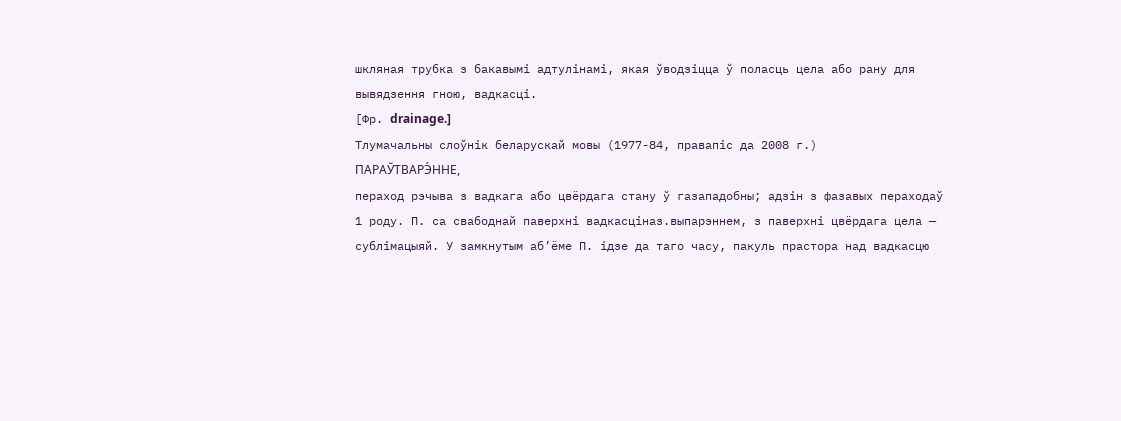шкляная трубка з бакавымі адтулінамі, якая ўводзіцца ў поласць цела або рану для вывядзення гною, вадкасці.
[Фр. drainage.]
Тлумачальны слоўнік беларускай мовы (1977-84, правапіс да 2008 г.)
ПАРАЎТВАРЭ́ННЕ,
пераход рэчыва з вадкага або цвёрдага стану ў газападобны; адзін з фазавых пераходаў 1 роду. П. са свабоднай паверхні вадкасціназ.выпарэннем, з паверхні цвёрдага цела — сублімацыяй. У замкнутым аб’ёме П. ідзе да таго часу, пакуль прастора над вадкасцю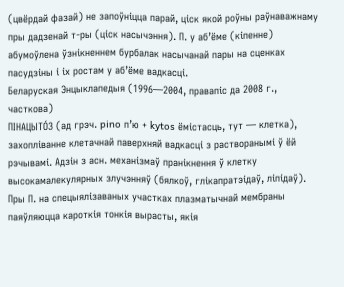(цвёрдай фазай) не запоўніцца парай, ціск якой роўны раўнаважнаму пры дадзенай т-ры (ціск насычэння). П. у аб’ёме (кіпенне) абумоўлена ўзнікненнем бурбалак насычанай пары на сценках пасудзіны і іх ростам у аб’ёме вадкасці.
Беларуская Энцыклапедыя (1996—2004, правапіс да 2008 г., часткова)
ПІНАЦЫТО́З (ад грэч. pino п’ю + kytos ёмістасць, тут — клетка),
захопліванне клетачнай паверхняй вадкасці з растворанымі ў ёй рэчывамі. Адзін з асн. механізмаў пранікнення ў клетку высокамалекулярных злучэнняў (бялкоў, глікапратэідаў, ліпідаў). Пры П. на спецыялізаваных участках плазматычнай мембраны паяўляюцца кароткія тонкія вырасты, якія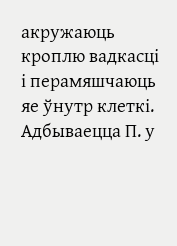акружаюць кроплю вадкасці і перамяшчаюць яе ўнутр клеткі. Адбываецца П. у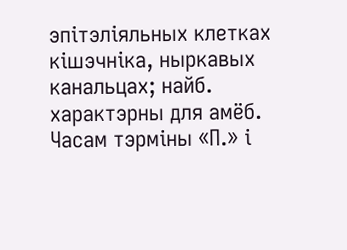эпітэліяльных клетках кішэчніка, ныркавых канальцах; найб. характэрны для амёб. Часам тэрміны «П.» і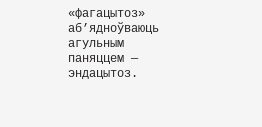«фагацытоз» аб’ядноўваюць агульным паняццем — эндацытоз.